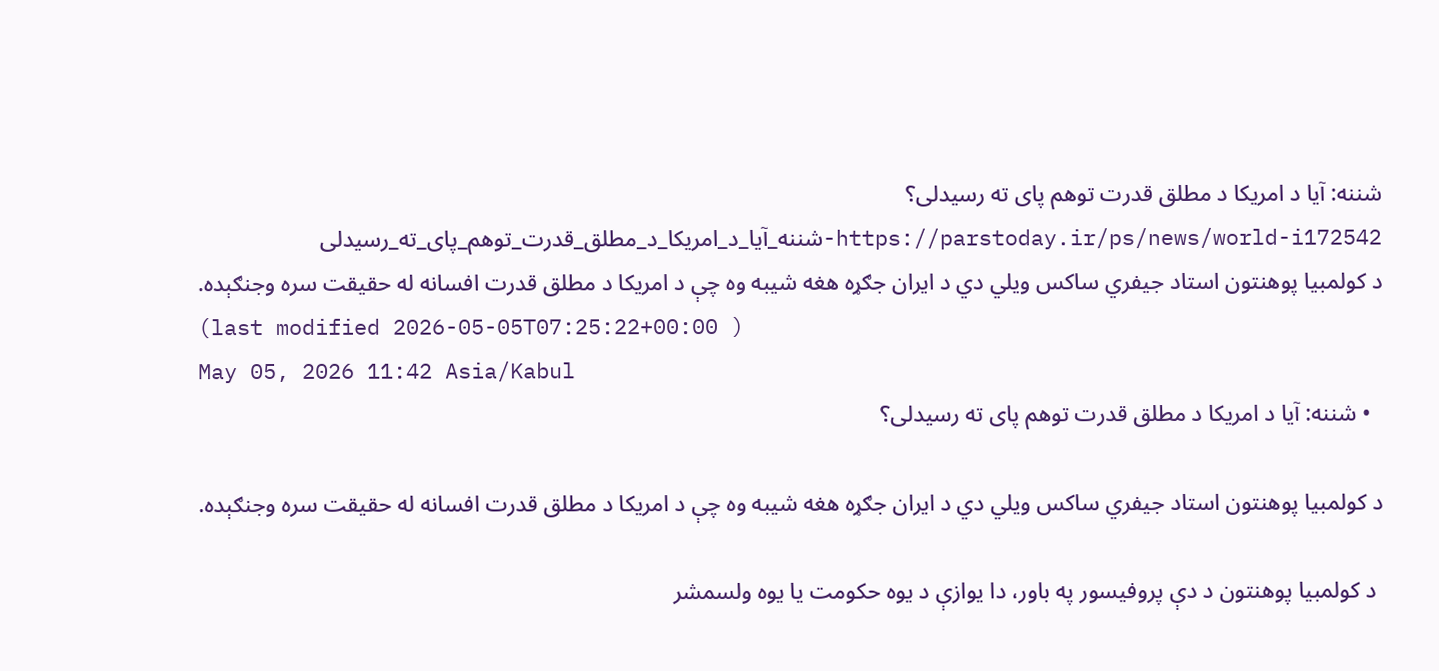شننه: آیا د امریکا د مطلق قدرت توهم پای ته رسیدلی؟
https://parstoday.ir/ps/news/world-i172542-شننه_آیا_د_امریکا_د_مطلق_قدرت_توهم_پای_ته_رسیدلی
د کولمبیا پوهنتون استاد جیفري ساکس ویلي دي د ایران جګړه هغه شیبه وه چې د امریکا د مطلق قدرت افسانه له حقیقت سره وجنګېده.
(last modified 2026-05-05T07:25:22+00:00 )
May 05, 2026 11:42 Asia/Kabul
  • شننه: آیا د امریکا د مطلق قدرت توهم پای ته رسیدلی؟

د کولمبیا پوهنتون استاد جیفري ساکس ویلي دي د ایران جګړه هغه شیبه وه چې د امریکا د مطلق قدرت افسانه له حقیقت سره وجنګېده.

 د کولمبیا پوهنتون د دې پروفیسور په باور، دا یوازې د یوه حکومت یا یوه ولسمشر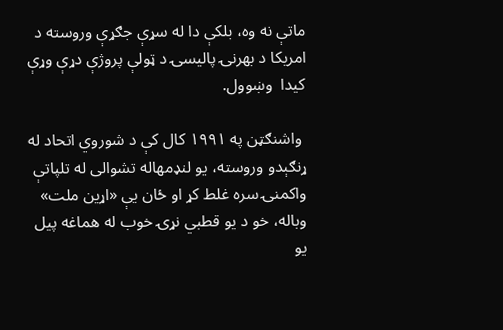ماتې نه وه، بلکې دا له سړې جګړې وروسته د امریکا د بهرنۍ پالیسۍ د ټولې پروژې دړې وړې کیدا  وښوول.

 واشنګټن په ۱۹۹۱ کال کې د شوروي اتحاد له ړنګېدو وروسته، یو لنډمهاله تشوالی له تلپاتې واکمنۍ سره غلط کړ او ځان يې «اړین ملت» وباله، خو د یو قطبي نړۍ خوب له هماغه پیل یو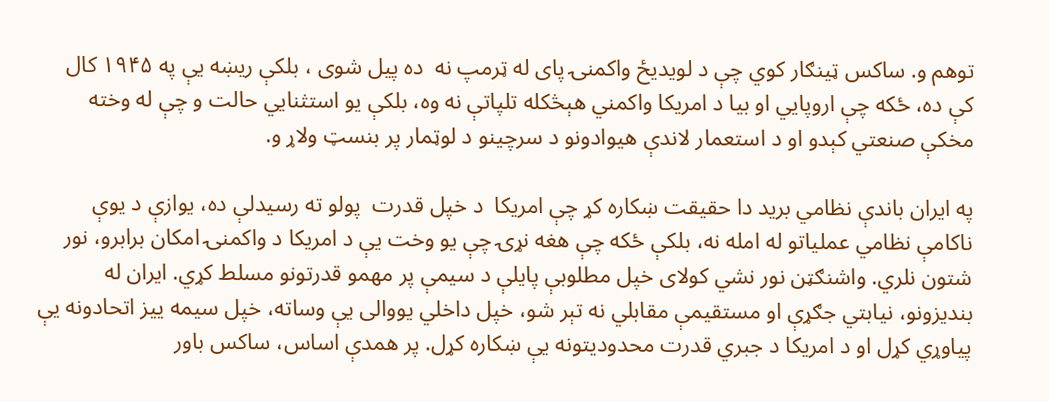توهم و. ساکس ټینګار کوي چې د لویدیځ واکمنۍ پای له ټرمپ نه  ده پیل شوی ، بلکې ريښه يې په ۱۹۴۵ کال کې ده، ځکه چې اروپايي او بیا د امریکا واکمني هېڅکله تلپاتې نه وه، بلکې یو استثنايي حالت و چې له وخته مخکې صنعتي کېدو او د استعمار لاندې هیوادونو د سرچینو د لوټمار پر بنسټ ولاړ و.

په ایران باندې نظامي برید دا حقیقت ښکاره کړ چې امریکا  د خپل قدرت  پولو ته رسیدلې ده، یوازې د یوې ناکامې نظامي عملیاتو له امله نه، بلکې ځکه چې هغه نړۍ چې یو وخت یې د امریکا د واکمنۍ امکان برابرو، نور شتون نلري. واشنګټن نور نشي کولای خپل مطلوبې پایلې د سیمې پر مهمو قدرتونو مسلط کړي. ایران له بندیزونو، نیابتي جګړې او مستقیمې مقابلي نه تېر شو، خپل داخلي یووالی یې وساته، خپل سیمه ییز اتحادونه یې پیاوړي کړل او د امریکا د جبري قدرت محدودیتونه یې ښکاره کړل. پر همدې اساس، ساکس باور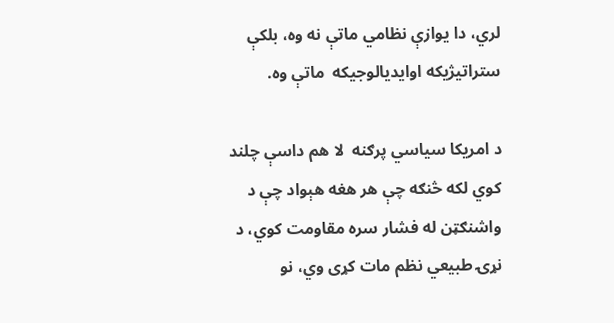لري، دا یوازې نظامي ماتې نه وه، بلکې ستراتیژیکه اوایدیالوجیکه  ماتې وه.

د امریکا سیاسي پرګنه  لا هم داسې چلند کوي لکه څنګه چې هر هغه هېواد چې د واشنګټن له فشار سره مقاومت کوي، د نړۍ طبیعي نظم مات کړی وي، نو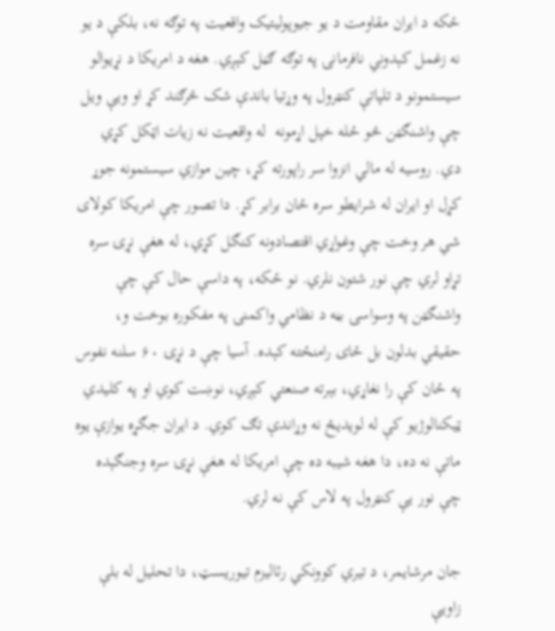ځکه د ایران مقاومت د یو جیوپولیتیک واقعیت په توګه نه، بلکې د یو نه زغمل کېدوني نافرمانۍ په توګه ګڼل کېږي. هغه د امریکا د نړیوالو سیستمونو د تلپاتې کنټرول په وړتیا باندې شک څرګند کړ او ویې ویل چې واشنګټن څو ځله خپل اړمونه  له واقعیت نه زیات اټکل کړي دي. روسیه له مالي انزوا سر راپورته کړ، چین موازي سیستمونه جوړ کړل او ایران له شرایطو سره ځان برابر کړ. دا تصور چې امریکا کولای شي هر وخت چې وغواړي اقتصادونه کنګل کړي، له هغې نړۍ سره تړاو لري چې نور شتون نلري. نو ځکه، په داسې حال کې چې واشنګټن په وسواسۍ بڼه د نظامي واکمنۍ په مفکوره بوخت و، حقیقي بدلون بل ځای رامنځته کېده. آسیا چې د نړۍ ۶۰ سلنه نفوس په ځان کې را نغاړي، بېرته صنعتي کېږي، نوښت کوي او په کلیدي ټیکنالوژیو کې له لویدیځ نه وړاندې تګ کوي. د ایران جګړه یوازې یوه ماتې نه ده، دا هغه شیبه ده چې امریکا له هغې نړۍ سره وجنګېده چې نور یې کنټرول په لاس کې نه لري.

جان مرشایمر، د تیري کوونکي رئالیزم تیوریسټ، دا تحلیل له بلې زاویې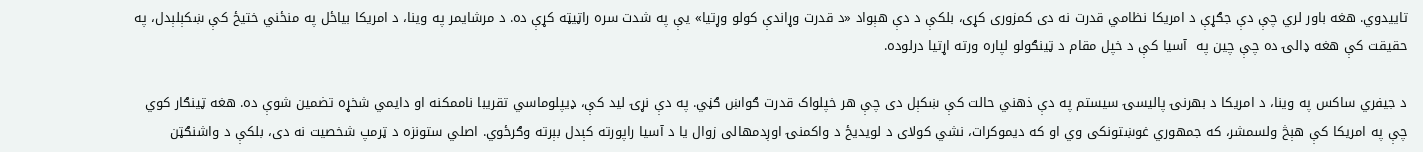تاییدوي. هغه باور لري چې دې جګړې د امریکا نظامي قدرت نه دی کمزوری کړی، بلکې د دې هېواد «د قدرت وړاندې کولو وړتیا» يې په شدت سره راټیټه کړې ده. د مرشایمر په وینا، د امریکا بیاځل په منځني ختیځ کې ښکېلېدل، په حقیقت کې هغه ډالۍ ده چې چین په  آسیا کې د خپل مقام د ټینګولو لپاره ورته اړتیا درلوده.

د جیفري ساکس په وینا، د امریکا د بهرنۍ پالیسۍ سیستم په دې ذهني حالت کې ښکېل دی چې هر خپلواک قدرت ګواښ ګڼي. په دې نړۍ لید کې، ډیپلوماسي تقریبا ناممکنه او دایمي شخړه تضمین شوې ده. هغه ټینګار کوي چې په امریکا کې هېڅ ولسمشر، که جمهوري غوښتونکی وي او که دیموکرات، نشي کولای د لویدیځ د واکمنۍ اوږدمهالی زوال یا د آسیا راپورته کېدل بېرته وګرځوي. اصلي ستونزه د ټرمپ شخصیت نه دی، بلکې د واشنګټن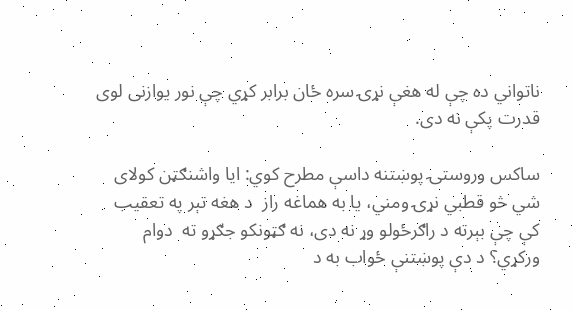ناتواني ده چې له هغې نړۍ سره ځان برابر کړي چې نور یوازنی لوی قدرت پکې نه دی.

ساکس وروستۍ پوښتنه داسې مطرح کوي: ایا واشنګټن کولای شي څو قطبي نړۍ ومني، یا به هماغه راز  د هغه تېر په تعقیب کې چې بېرته د راګرځولو وړ نه دی، نه ګټونکو جګړو ته  دوام ورکړي؟ د دې پوښتنې ځواب به د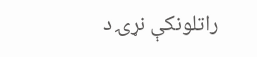راتلونکې نړۍ د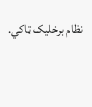نظام برخلیک ټاکي.